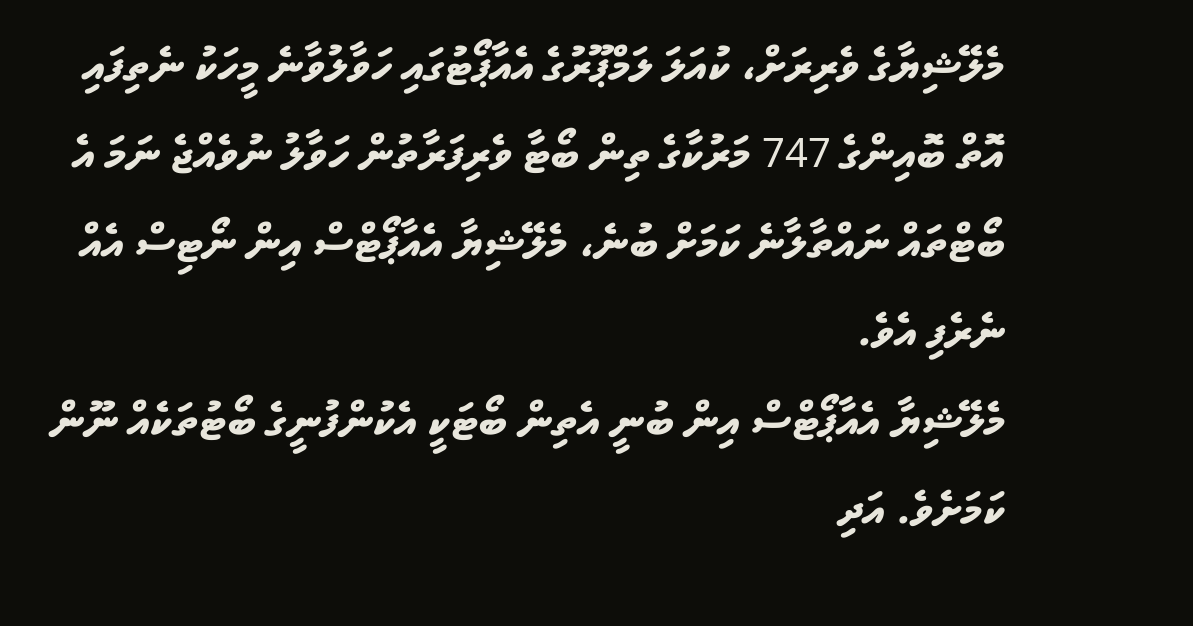މެލޭޝިޔާގެ ވެރިރަށް، ކުއަލަ ލަމްޕޫރުގެ އެއާޕޯޓުގައި ހަވާލުވާނެ މީހަކު ނެތިފައި އޮތް ބޮއިންގެ 747 މަރުކާގެ ތިން ބޯޓާ ވެރިފަރާތުން ހަވާލު ނުވެއްޖެ ނަމަ އެ ބޯޓްތައް ނައްތާލާނެ ކަމަށް ބުނެ، މެލޭޝިޔާ އެއާޕޯޓްސް އިން ނޯޓިސް އެއް ނެރެފި އެވެ.
މެލޭޝިޔާ އެއާޕޯޓްސް އިން ބުނީ އެތިން ބޯޓަކީ އެކުންފުނީގެ ބޯޓުތަކެއް ނޫން ކަމަށެވެ. އަދި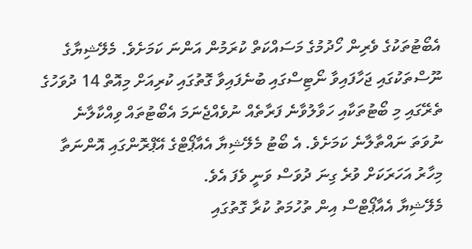އެބޯޓުތަކުގެ ވެރިން ހޯދުމުގެ މަސައްކަތް ކުރަމުން އަންނަ ކަމަށެވެ. މެލޭޝިޔާގެ ނޫސްތަކުގައި ޖަހާފައިވާ ނޯޓިސްގައި ބުނެފައިވާ ގޮތުގައި ކުރިއަށް މިއޮތް 14 ދުވަހުގެ ތެރޭގައި މި ބޯޓުތަކާއި ހަވާލުވާނެ ފަރާތެއް ނުވެއްޖެނަމަ އެބޯޓުތައް ވިއްކާލާނެ ނުވަތަ ނައްތާލާނެ ކަމަށެވެ. އެ ބޯޓު މެލޭޝިޔާ އެއާޕޯޓްގެ އޭޕްރޮންގައި އޮންނަތާ މިހާރު އަހަރަކަށް ވުރެ ގިނަ ދުވަސް ވަނީ ވެފަ އެވެ.
މެލޭޝިޔާ އެއާޕޯޓްސް އިން ތުހުމަތު ކުރާ ގޮތުގައި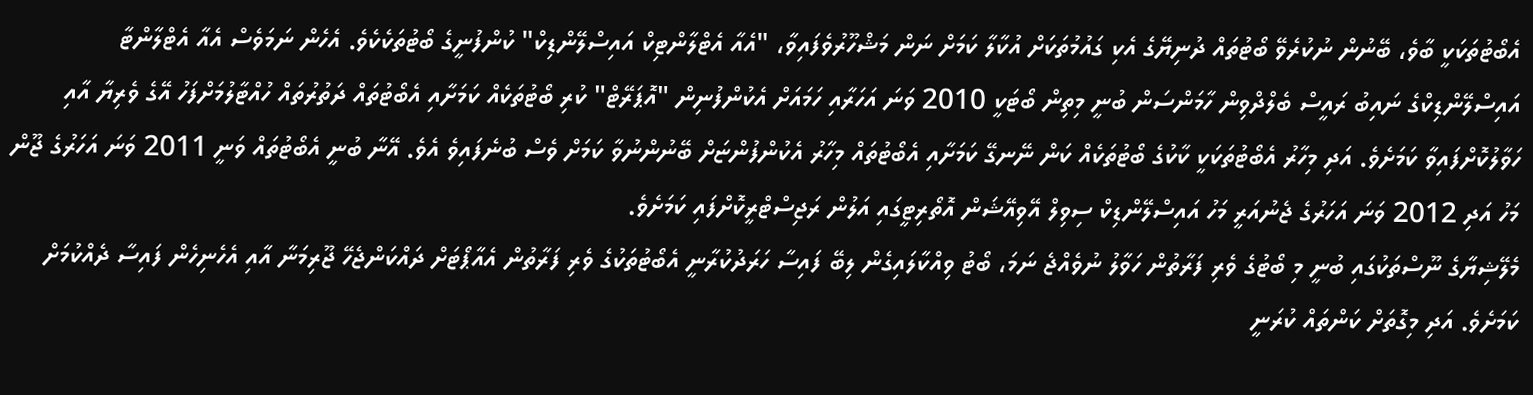އެބޯޓުތަކަކީ ބާވެ، ބޭނުން ނުކުރެވޭ ބޯޓުތައް ދުނިޔޭގެ އެކި ގައުމުތަކަށް އުކާލާ ކަމަށް ނަން މަޝްހޫރުވެފައިވާ، "އެއާ އެޓްލާންޓިކް އައިސްލޭންޑިކް" ކުންފުނީގެ ބޯޓުތަކެކެވެ. އެހެން ނަމަވެސް އެއާ އެޓްލާންޓާ އައިސްލޭންޑިކްގެ ނައިބު ރައީސް ބެލްދްވިން ހާމަންސަން ބުނީ މިތިން ބޯޓަކީ 2010 ވަނަ އަހަރާއި ހަމައަށް އެކުންފުނިން "އޮޕަރޭޓް" ކުރި ބޯޓުތަކެއް ކަމަށާއި އެބޯޓުތައް ދަތުރުތައް ހުއްޓާލުމަށްފަހު އޭގެ ވެރިޔާ އާއި ހަވާލުކޮށްފައިވާ ކަމަށެވެ. އަދި މިހާރު އެބޯޓުތަކަކީ ކާކުގެ ބޯޓުތަކެއް ކަން ނޭނގޭ ކަމަށާއި އެބޯޓުތައް މިހާރު އެކުންފުންޏަށް ބޭނުންނުވާ ކަމަށް ވެސް ބުނެފައިވެ އެވެ. އޭނާ ބުނީ އެބޯޓުތައް ވަނީ 2011 ވަނަ އަހަރުގެ ޖޫން މަހު އަދި 2012 ވަނަ އަހަރުގެ ޖެނުއަރީ މަހު އައިސްލޭންޑިކް ސިވިލް އޭވިއޭޝަން އޮތޯރިޓީގައި އަލުން ރަޖިސްޓްރީކޮށްފައި ކަމަށެވެ.
މެލޭޝިޔާގެ ނޫސްތަކުގައި ބުނީ މި ބޯޓުގެ ވެރި ފަރާތުން ހަވާލު ނުވެއްޖެ ނަމަ، ބޯޓު ވިއްކާލައިގެން ލިބޭ ފައިސާ ހަރަދުކުރާނީ އެބޯޓުތަކުގެ ވެރި ފަރާތުން އެއާޕޯޓަށް ދައްކަންޖެހޭ ޖޫރިމަނާ އާއި އެހެނިހެން ފައިސާ ދެއްކުމަށް ކަމަށެވެ. އަދި މިގޮތަށް ކަންތައް ކުރަނީ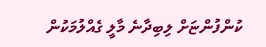ކުންފުންޏަށް ލިބިދާނެ މާލީ ގެއްލުމަކުން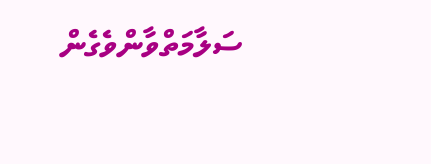ސަލާމަތްވާންވެގެން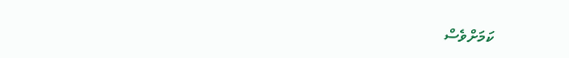ކަމަށްވެސް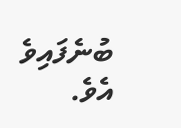ބުނެފައިވެ އެވެ.